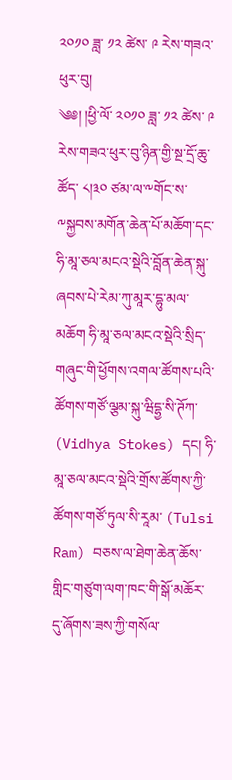༢༠༡༠ ཟླ་ ༡༢ ཚེས་ ༩ རེས་གཟའ་ཕུར་བུ།
༄༅། །ཕྱི་ལོ་ ༢༠༡༠ ཟླ་ ༡༢ ཚེས་ ༩ རེས་གཟའ་ཕུར་བུ་ཉིན་གྱི་སྔ་དྲོ་ཆུ་ཚོད་ ༨།༣༠ ཙམ་ལ་༸གོང་ས་༸སྐྱབས་མགོན་ཆེན་པོ་མཆོག་དང་ཧི་མཱ་ཅལ་མངའ་སྡེའི་བློན་ཆེན་སྐུ་ཞབས་པེ་རེམ་ཀུ་མཱར་དྷུ་མལ་མཆོག ཧི་མཱ་ཅལ་མངའ་སྡེའི་སྲིད་གཞུང་གི་ཕྱོགས་འགལ་ཚོགས་པའི་ཚོགས་གཙོ་ལྕམ་སྐུ་ཝིདྷྱ་སི་ཊོཀ་ (Vidhya Stokes) དང། ཧི་མཱ་ཅལ་མངའ་སྡེའི་གྲོས་ཚོགས་ཀྱི་ཚོགས་གཙོ་ཏུལ་སི་རཱམ་ (Tulsi Ram) བཅས་ལ་ཐེག་ཆེན་ཆོས་གླིང་གཙུག་ལག་ཁང་གི་སྒོ་མཆོར་དུ་ཞོགས་ཟས་ཀྱི་གསོལ་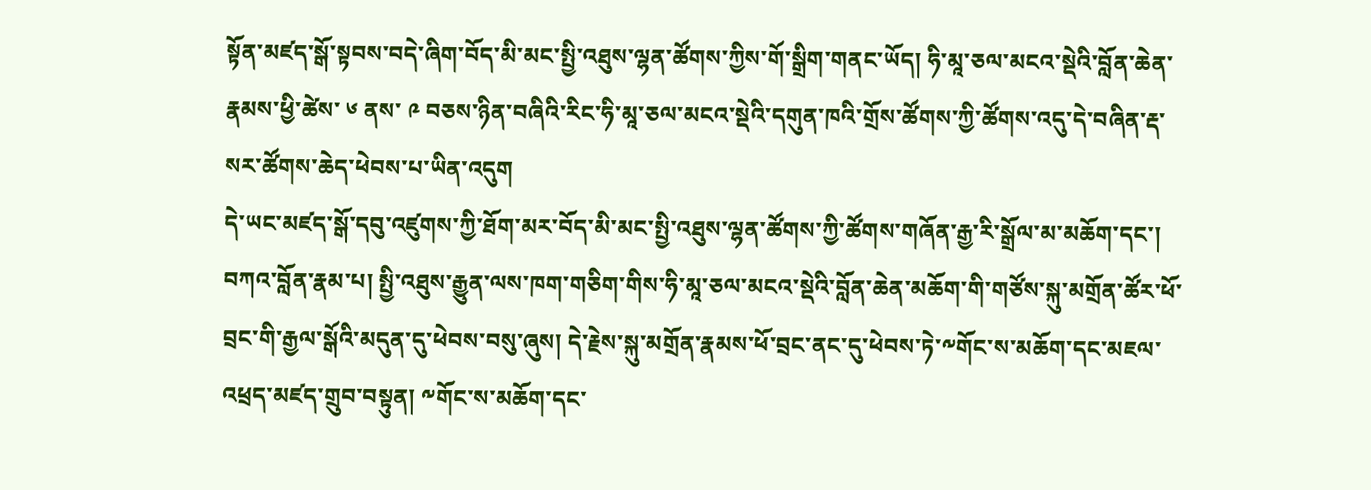སྟོན་མཛད་སྒོ་སྟབས་བདེ་ཞིག་བོད་མི་མང་སྤྱི་འཐུས་ལྷན་ཚོགས་ཀྱིས་གོ་སྒྲིག་གནང་ཡོད། ཧི་མཱ་ཅལ་མངའ་སྡེའི་བློན་ཆེན་རྣམས་ཕྱི་ཚེས་ ༦ ནས་ ༩ བཅས་ཉིན་བཞིའི་རིང་ཧི་མཱ་ཅལ་མངའ་སྡེའི་དགུན་ཁའི་གྲོས་ཚོགས་ཀྱི་ཚོགས་འདུ་དེ་བཞིན་རྡ་སར་ཚོགས་ཆེད་ཕེབས་པ་ཡིན་འདུག
དེ་ཡང་མཛད་སྒོ་དབུ་འཛུགས་ཀྱི་ཐོག་མར་བོད་མི་མང་སྤྱི་འཐུས་ལྷན་ཚོགས་ཀྱི་ཚོགས་གཞོན་རྒྱ་རི་སྒྲོལ་མ་མཆོག་དང་། བཀའ་བློན་རྣམ་པ། སྤྱི་འཐུས་རྒྱུན་ལས་ཁག་གཅིག་གིས་ཧི་མཱ་ཅལ་མངའ་སྡེའི་བློན་ཆེན་མཆོག་གི་གཙོས་སྐུ་མགྲོན་ཚོར་ཕོ་བྲང་གི་རྒྱལ་སྒོའི་མདུན་དུ་ཕེབས་བསུ་ཞུས། དེ་རྗེས་སྐུ་མགྲོན་རྣམས་ཕོ་བྲང་ནང་དུ་ཕེབས་ཏེ་༸གོང་ས་མཆོག་དང་མཇལ་འཕྲད་མཛད་གྲུབ་བསྟུན། ༸གོང་ས་མཆོག་དང་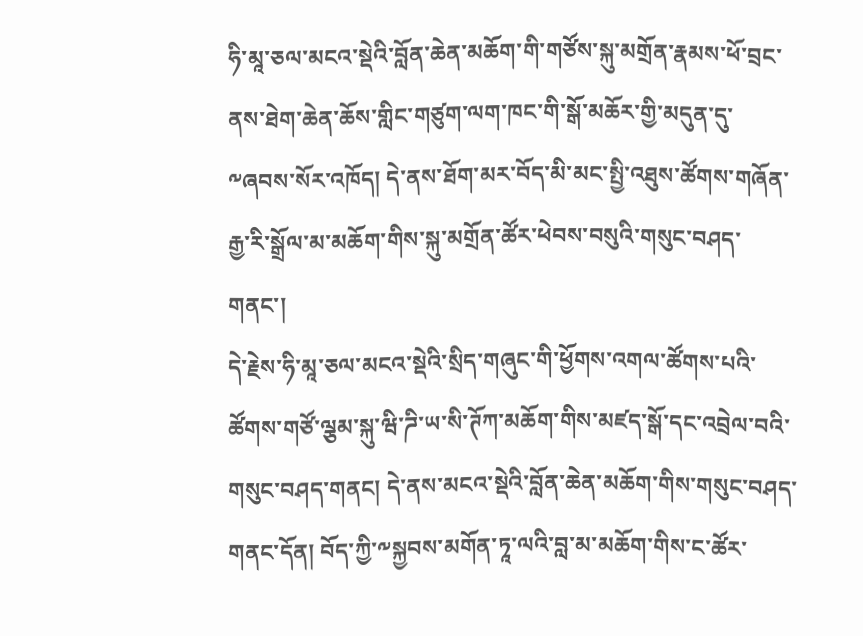ཧི་མཱ་ཅལ་མངའ་སྡེའི་བློན་ཆེན་མཆོག་གི་གཙོས་སྐུ་མགྲོན་རྣམས་ཕོ་བྲང་ནས་ཐེག་ཆེན་ཆོས་གླིང་གཙུག་ལག་ཁང་གི་སྒོ་མཆོར་གྱི་མདུན་དུ་༸ཞབས་སོར་འཁོད། དེ་ནས་ཐོག་མར་བོད་མི་མང་སྤྱི་འཐུས་ཚོགས་གཞོན་རྒྱ་རི་སྒྲོལ་མ་མཆོག་གིས་སྐུ་མགྲོན་ཚོར་ཕེབས་བསུའི་གསུང་བཤད་གནང་།
དེ་རྗེས་ཧི་མཱ་ཅལ་མངའ་སྡེའི་སྲིད་གཞུང་གི་ཕྱོགས་འགལ་ཚོགས་པའི་ཚོགས་གཙོ་ལྕམ་སྐུ་ཝི་ཌི་ཡ་སི་ཊོཀ་མཆོག་གིས་མཛད་སྒོ་དང་འབྲེལ་བའི་གསུང་བཤད་གནང། དེ་ནས་མངའ་སྡེའི་བློན་ཆེན་མཆོག་གིས་གསུང་བཤད་གནང་དོན། བོད་ཀྱི་༸སྐྱབས་མགོན་ཏཱ་ལའི་བླ་མ་མཆོག་གིས་ང་ཚོར་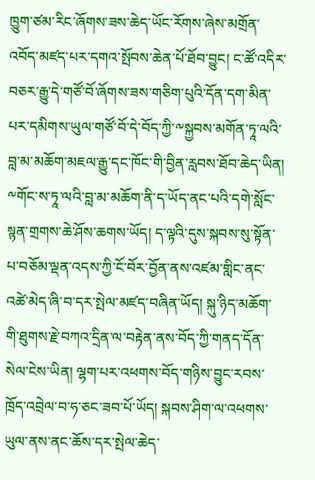ཁྱུག་ཙམ་རིང་ཞོགས་ཟས་ཆེད་ཡོང་རོགས་ཞེས་མགྲོན་འབོད་མཛད་པར་དགའ་སྤོབས་ཆེན་པོ་ཐོབ་བྱུང། ང་ཚོ་འདིར་བཅར་རྒྱུ་དེ་གཙོ་བོ་ཞོགས་ཟས་གཅིག་པུའི་དོན་དག་མིན་པར་དམིགས་ཡུལ་གཙོ་བོ་དེ་བོད་ཀྱི་༸སྐྱབས་མགོན་ཏཱ་ལའི་བླ་མ་མཆོག་མཇལ་རྒྱུ་དང་ཁོང་གི་བྱིན་རླབས་ཐོབ་ཆེད་ཡིན། ༸གོང་ས་ཏཱ་ལའི་བླ་མ་མཆོག་ནི་ད་ཡོད་ནང་པའི་དགེ་སློང་སྙན་གྲགས་ཆེ་ཤོས་ཆགས་ཡོད། ད་ལྟའི་དུས་སྐབས་སུ་སྟོན་པ་བཅོམ་ལྡན་འདས་ཀྱི་ངོ་བོར་བྱོན་ནས་འཛམ་གླིང་ནང་འཚེ་མེད་ཞི་བ་དར་སྤེལ་མཛད་བཞིན་ཡོད། སྐུ་ཉིད་མཆོག་གི་ཐུགས་རྗེ་བཀའ་དྲིན་ལ་བརྟེན་ནས་བོད་ཀྱི་གནད་དོན་སེལ་ངེས་ཡིན། ལྷག་པར་འཕགས་བོད་གཉིས་བྱུང་རབས་ཁྲོད་འབྲེལ་བ་ཧ་ཅང་ཟབ་པོ་ཡོད། སྐབས་ཤིག་ལ་འཕགས་ཡུལ་ནས་ནང་ཆོས་དར་སྤེལ་ཆེད་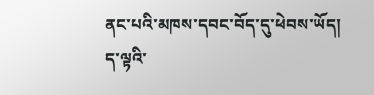ནང་པའི་མཁས་དབང་བོད་དུ་ཕེབས་ཡོད། ད་ལྟའི་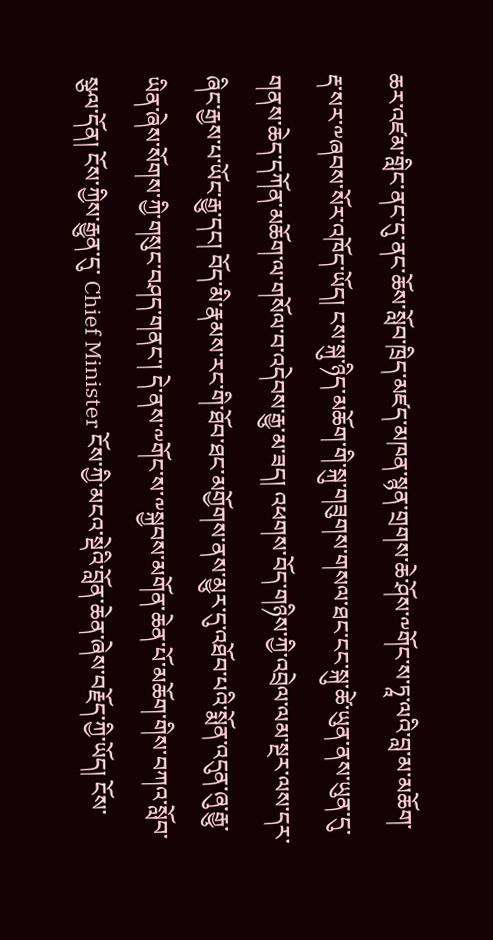ཆར་འཛམ་གླིང་ནང་དུ་ནང་ཆོས་སློབ་ཁྲིད་མཛད་མཁན་སྙན་གྲགས་ཆེ་ཤོས་༸གོང་ས་ཏཱ་ལའི་བླ་མ་མཆོག་རྡ་སར་༸ཞབས་སོར་འཁོད་ཡོད། ངས་སྐུ་ཉིད་མཆོག་གི་སྐུ་གཟུགས་གསལ་ཐང་ངང་སྐུ་ཚེ་ཡུན་ནས་ཡུན་དུ་གནས་ཆེད་དཀོན་མཆོག་ལ་གསོལ་བ་འདེབས་རྒྱུ་མ་ཟད། འཕགས་བོད་གཉིས་ཀྱི་འབྲེལ་ལམ་སྔར་ལས་དར་ཞིང་རྒྱས་པ་ཡོང་རྒྱུ་དང། བོད་མི་རྣམས་རང་གི་ཐོབ་ཐང་མགྱོགས་ནས་མྱུར་དུ་འཐོབ་པའི་སྨོན་འདུན་ཞུ་རྒྱུ་ཡིན་ཞེས་སོགས་ཀྱི་གསུང་བཤད་གནང་། དེ་ནས་༸གོང་ས་༸སྐྱབས་མགོན་ཆེན་པོ་མཆོག་གིས་བཀའ་སློབ་སྩལ་དོན། ངོས་ཀྱིས་རྒྱུན་དུ་ Chief Minister ངོས་ཀྱི་མངའ་སྡེའི་བློན་ཆེན་ཞེས་བརྗོད་ཀྱི་ཡོད། ངོས་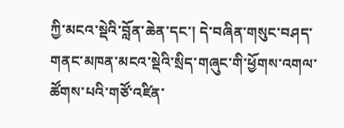ཀྱི་མངའ་སྡེའི་བློན་ཆེན་དང་། དེ་བཞིན་གསུང་བཤད་གནང་མཁན་མངའ་སྡེའི་སྲིད་གཞུང་གི་ཕྱོགས་འགལ་ཚོགས་པའི་གཙོ་འཛིན་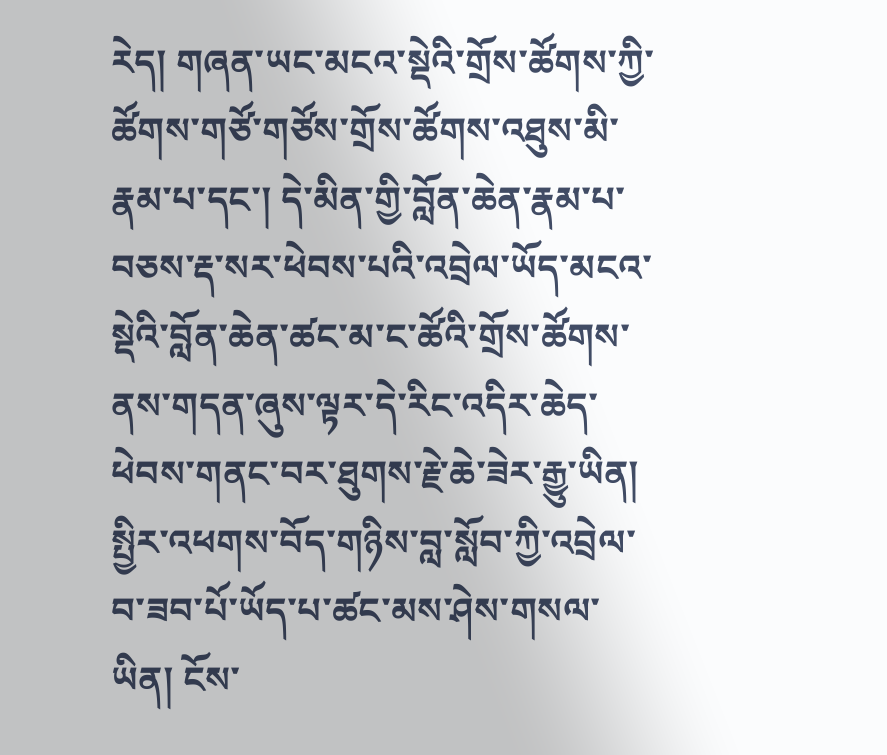རེད། གཞན་ཡང་མངའ་སྡེའི་གྲོས་ཚོགས་ཀྱི་ཚོགས་གཙོ་གཙོས་གྲོས་ཚོགས་འཐུས་མི་རྣམ་པ་དང་། དེ་མིན་གྱི་བློན་ཆེན་རྣམ་པ་བཅས་རྡ་སར་ཕེབས་པའི་འབྲེལ་ཡོད་མངའ་སྡེའི་བློན་ཆེན་ཚང་མ་ང་ཚོའི་གྲོས་ཚོགས་ནས་གདན་ཞུས་ལྟར་དེ་རིང་འདིར་ཆེད་ཕེབས་གནང་བར་ཐུགས་རྗེ་ཆེ་ཟེར་རྒྱུ་ཡིན། སྤྱིར་འཕགས་བོད་གཉིས་བླ་སློབ་ཀྱི་འབྲེལ་བ་ཟབ་པོ་ཡོད་པ་ཚང་མས་ཤེས་གསལ་ཡིན། ངོས་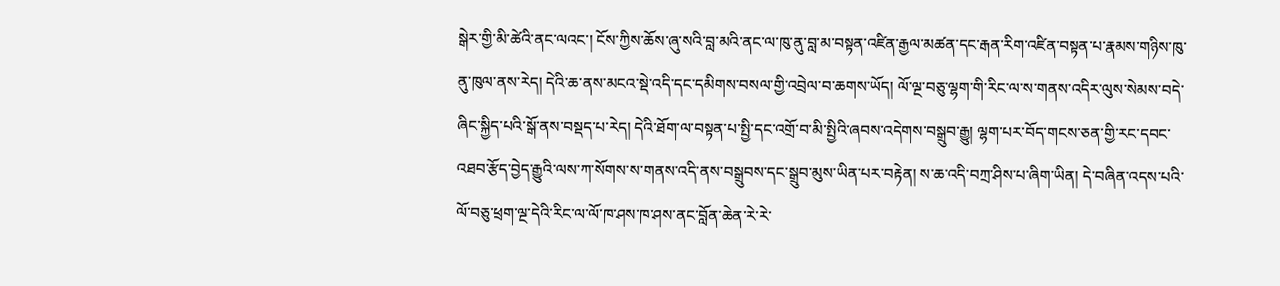སྒེར་གྱི་མི་ཚེའི་ནང་ལའང་། ངོས་ཀྱིས་ཆོས་ཞུ་སའི་བླ་མའི་ནང་ལ་ཁུ་ནུ་བླ་མ་བསྟན་འཛིན་རྒྱལ་མཚན་དང་རྒན་རིག་འཛིན་བསྟན་པ་རྣམས་གཉིས་ཁུ་ནུ་ཁུལ་ནས་རེད། དེའི་ཆ་ནས་མངའ་སྡེ་འདི་དང་དམིགས་བསལ་གྱི་འབྲེལ་བ་ཆགས་ཡོད། ལོ་ལྔ་བཅུ་ལྷག་གི་རིང་ལ་ས་གནས་འདིར་ལུས་སེམས་བདེ་ཞིང་སྐྱིད་པའི་སྒོ་ནས་བསྡད་པ་རེད། དེའི་ཐོག་ལ་བསྟན་པ་སྤྱི་དང་འགྲོ་བ་མི་སྤྱིའི་ཞབས་འདེགས་བསྒྲུབ་རྒྱུ། ལྷག་པར་བོད་གངས་ཅན་གྱི་རང་དབང་འཐབ་རྩོད་བྱེད་རྒྱུའི་ལས་ཀ་སོགས་ས་གནས་འདི་ནས་བསྒྲུབས་དང་སྒྲུབ་མུས་ཡིན་པར་བརྟེན། ས་ཆ་འདི་བཀྲ་ཤིས་པ་ཞིག་ཡིན། དེ་བཞིན་འདས་པའི་ལོ་བཅུ་ཕྲག་ལྔ་དེའི་རིང་ལ་ལོ་ཁ་ཤས་ཁ་ཤས་ནང་བློན་ཆེན་རེ་རེ་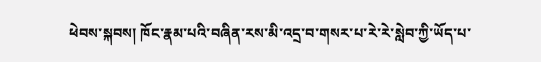ཕེབས་སྐབས། ཁོང་རྣམ་པའི་བཞིན་རས་མི་འདྲ་བ་གསར་པ་རེ་རེ་སླེབ་ཀྱི་ཡོད་པ་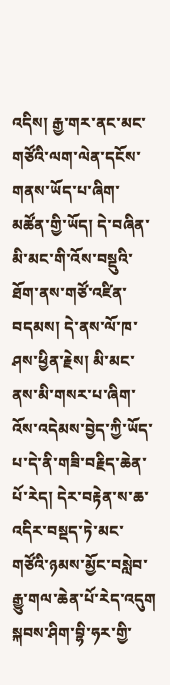འདིས། རྒྱ་གར་ནང་མང་གཙོའི་ལག་ལེན་དངོས་གནས་ཡོད་པ་ཞིག་མཚོན་གྱི་ཡོད། དེ་བཞིན་མི་མང་གི་འོས་བསྡུའི་ཐོག་ནས་གཙོ་འཛིན་བདམས། དེ་ནས་ལོ་ཁ་ཤས་ཕྱིན་རྗེས། མི་མང་ནས་མི་གསར་པ་ཞིག་འོས་འདེམས་བྱེད་ཀྱི་ཡོད་པ་དེ་ནི་གཟི་བརྗིད་ཆེན་པོ་རེད། དེར་བརྟེན་ས་ཆ་འདིར་བསྡད་ཏེ་མང་གཙོའི་ཉམས་མྱོང་བསླེབ་རྒྱུ་གལ་ཆེན་པོ་རེད་འདུག སྐབས་ཤིག་བྷི་ཧར་གྱི་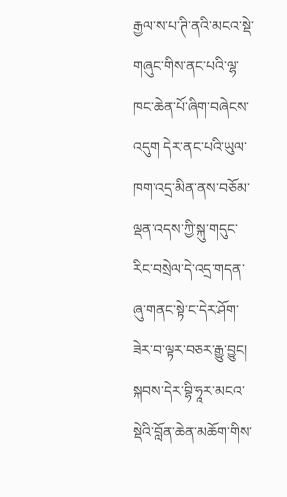རྒྱལ་ས་པ་ཊི་ནའི་མངའ་སྡེ་གཞུང་གིས་ནང་པའི་ལྷ་ཁང་ཆེན་པོ་ཞིག་བཞེངས་འདུག དེར་ནང་པའི་ཡུལ་ཁག་འདྲ་མིན་ནས་བཅོམ་ལྡན་འདས་ཀྱི་སྐུ་གདུང་རིང་བསྲེལ་དེ་འདྲ་གདན་ཞུ་གནང་སྟེ་ང་དེར་ཤོག་ཟེར་བ་ལྟར་བཅར་རྒྱུ་བྱུང། སྐབས་དེར་བྷི་ཧཱར་མངའ་སྡེའི་བློན་ཆེན་མཆོག་གིས་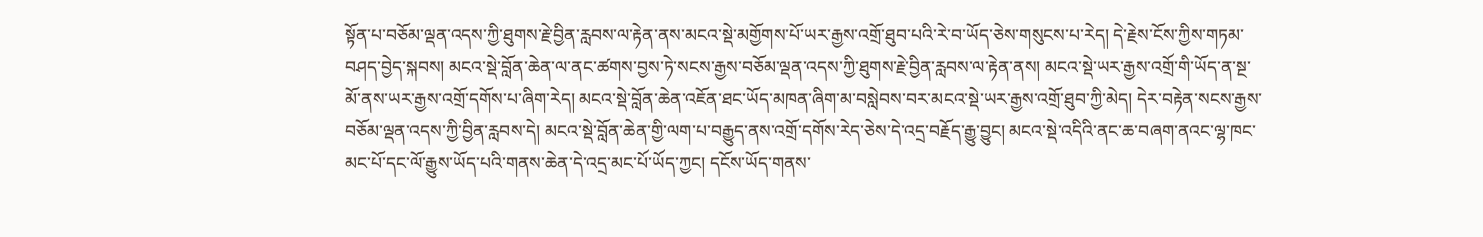སྟོན་པ་བཅོམ་ལྡན་འདས་ཀྱི་ཐུགས་རྗེ་བྱིན་རླབས་ལ་རྟེན་ནས་མངའ་སྡེ་མགྱོགས་པོ་ཡར་རྒྱས་འགྲོ་ཐུབ་པའི་རེ་བ་ཡོད་ཅེས་གསུངས་པ་རེད། དེ་རྗེས་ངོས་ཀྱིས་གཏམ་བཤད་བྱེད་སྐབས། མངའ་སྡེ་བློན་ཆེན་ལ་ནང་ཚགས་བྱས་ཏེ་སངས་རྒྱས་བཅོམ་ལྡན་འདས་ཀྱི་ཐུགས་རྗེ་བྱིན་རླབས་ལ་རྟེན་ནས། མངའ་སྡེ་ཡར་རྒྱས་འགྲོ་གི་ཡོད་ན་སྔ་མོ་ནས་ཡར་རྒྱས་འགྲོ་དགོས་པ་ཞིག་རེད། མངའ་སྡེ་བློན་ཆེན་འཇོན་ཐང་ཡོད་མཁན་ཞིག་མ་བསླེབས་བར་མངའ་སྡེ་ཡར་རྒྱས་འགྲོ་ཐུབ་ཀྱི་མེད། དེར་བརྟེན་སངས་རྒྱས་བཅོམ་ལྡན་འདས་ཀྱི་བྱིན་རླབས་དེ། མངའ་སྡེ་བློན་ཆེན་གྱི་ལག་པ་བརྒྱུད་ནས་འགྲོ་དགོས་རེད་ཅེས་དེ་འདྲ་བརྗོད་རྒྱུ་བྱུང། མངའ་སྡེ་འདིའི་ནང་ཆ་བཞག་ནའང་ལྷ་ཁང་མང་པོ་དང་ལོ་རྒྱུས་ཡོད་པའི་གནས་ཆེན་དེ་འདྲ་མང་པོ་ཡོད་ཀྱང། དངོས་ཡོད་གནས་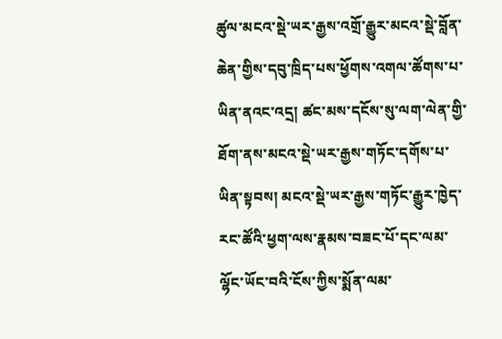ཚུལ་མངའ་སྡེ་ཡར་རྒྱས་འགྲོ་རྒྱུར་མངའ་སྡེ་བློན་ཆེན་གྱིས་དབུ་ཁྲིད་པས་ཕྱོགས་འགལ་ཚོགས་པ་ཡིན་ནའང་འདྲ། ཚང་མས་དངོས་སུ་ལག་ལེན་གྱི་ཐོག་ནས་མངའ་སྡེ་ཡར་རྒྱས་གཏོང་དགོས་པ་ཡིན་སྟབས། མངའ་སྡེ་ཡར་རྒྱས་གཏོང་རྒྱུར་ཁྱེད་རང་ཚོའི་ཕྱག་ལས་རྣམས་བཟང་པོ་དང་ལམ་ལྷོང་ཡོང་བའི་ངོས་ཀྱིས་སྨོན་ལམ་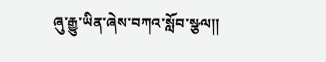ཞུ་རྒྱུ་ཡིན་ཞེས་བཀའ་སློབ་སྩལ།།